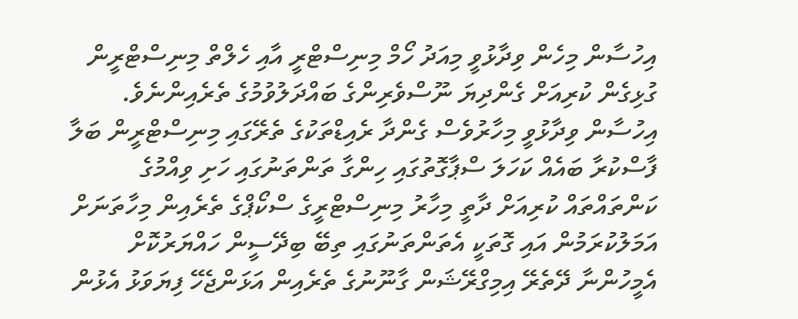އިހުސާން މިހެން ވިދާޅުވީ މިއަދު ހޯމް މިނިސްޓްރީ އާއި ހެލްތް މިނިސްޓްރީން ގުޅިގެން ކުރިއަށް ގެންދިޔަ ނޫސްވެރިންގެ ބައްދަލުވުމުގެ ތެރެއިންނެވެ.
އިހުސާން ވިދާޅުވީ މިހާރުވެސް ގެންދާ ރެއިޑްތަކުގެ ތެރޭގައި މިނިސްޓްރީން ބަލާ ފާސްކުރާ ބައެއް ކަހަލަ ސްޕާގޮތުގައި ހިންގާ ތަންތަނުގައި ހަށި ވިއްމުގެ ކަންތައްތައް ކުރިއަށް ދާތީ މިހާރު މިނިސްޓްރީގެ ސްކޯޕްގެ ތެރެއިން މިހާތަނަށް އަމަލުކުރަމުން އައި ގޮތަކީ އެތަންތަނުގައި ތިބޭ ބިދޭސީން ހައްޔަރުކޮށް އެމީހުންނާ ދޭތެރޭ އިމިގްރޭޝަން ގާނޫނުގެ ތެރެއިން އަޅަންޖެހޭ ފިޔަވަޅު އެޅުން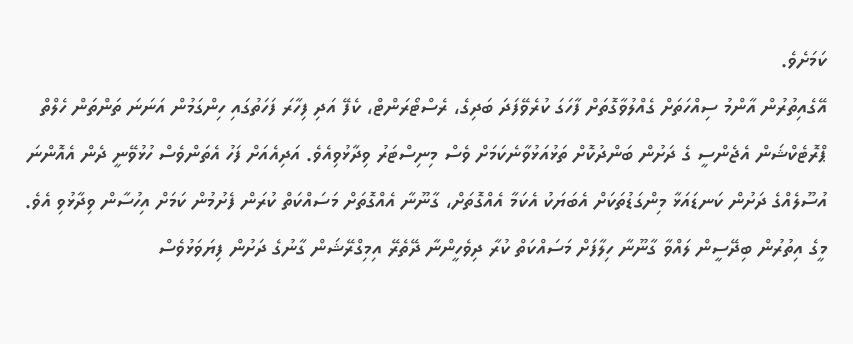ކަމަށެވެ.
އޭގެއިތުރުން އާންމު ސިއްހަތަށް ގެއްލުވާގޮތަށް ފާހަގަ ކުރެވޭފަދަ ބަދިގެ، ރެސްޓޯރަންޓް، ކެފޭ އަދި ފިހާރަ ފަހަތުގައި ހިންގަމުން އަނަނަ ތަންތަން ހެލްތް ޕްރޮޓެކްޝަން އެޖެންސީ ގެ ދަށުން ބަންދުކޮށް ތަޅުއަޅުވާނެކަމަށް ވެސް މިނިސްޓަރު ވިދާޅުވިއެވެ. އަދިއެއަށް ފަހު އެތަންވެސް ހުޅުވޭނީ ދެން އެއޮންނަ އުސޫލެއްގެ ދަށުން ކަނޑައަޅާ މިންގަޑުތަކަށް އެބަޔަކު އެކަމާ އެއްގޮތަށް، ގާނޫނާ އެއްގޮތަށް މަސައްކަތް ކުރަން ފެށުމުން ކަމަށް އިހުސާން ވިދާޅުވި އެވެ.
މީގެ އިތުރުން ބިދޭސީން ލައްވާ ގާނޫނާ ހިލާފަށް މަސައްކަތް ކުރާ ދިވެހީންނާ ދޭތެރޭ އިމިގްރޭޝަން ގާނުގެ ދަށުން ފިޔަވަޅުވެސް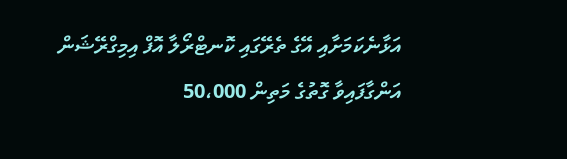އަޅާނެކަމަށާއި އޭގެ ތެރޭގައި ކޮނޓްރޯލާ އޮފް އިމިގްރޭޝަން އަންގާފައިވާ ގޮތުގެ މަތިން 50،000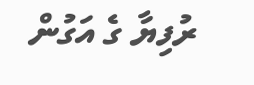ރުފިޔާ ގެ އަގުން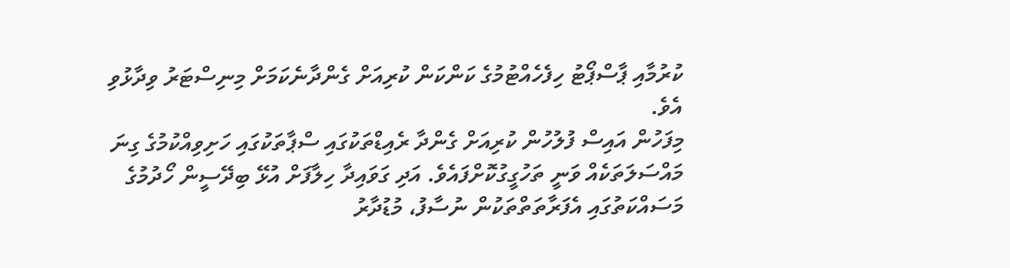ކުރުމާއި ޕާސްޕޯޓު ހިފެހެއްޓުމުގެ ކަންކަން ކުރިއަށް ގެންދާނެކަމަށް މިނިސްޓަރު ވިދާޅުވި އެވެ.
މިފަހުން އައިސް ފުލުހުން ކުރިއަށް ގެންދާ ރެއިޑްތަކުގައި ސްޕާތަކުގައި ހަށިވިއްކުމުގެ ގިނަ މައްސަލަތަކެއް ވަނީ ތަހުގީގުކޮށްފައެވެ. އަދި ގަވައިދާ ހިލާފަށް އުޅޭ ބިދޭސީން ހޯދުމުގެ މަސައްކަތުގައި އެފަރާތަތްތަކުން ނުސާފު، މުޑުދާރު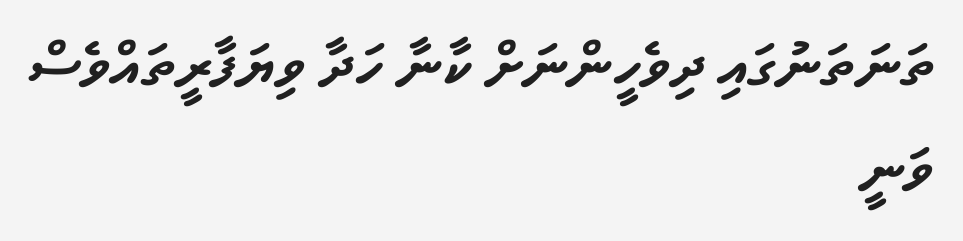ތަނަތަނުގައި ދިވެހީންނަށް ކާނާ ހަދާ ވިޔަފާރީތައްވެސް ވަނީ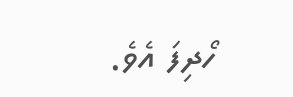ހޯދިފަ އެވެ.